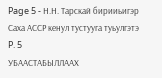Page 5 - Н.Н. Тарскай бирииьигэр Саха АССР кенул тустууга туьулгэтэ
P. 5
УБААСТАБЫЛЛААХ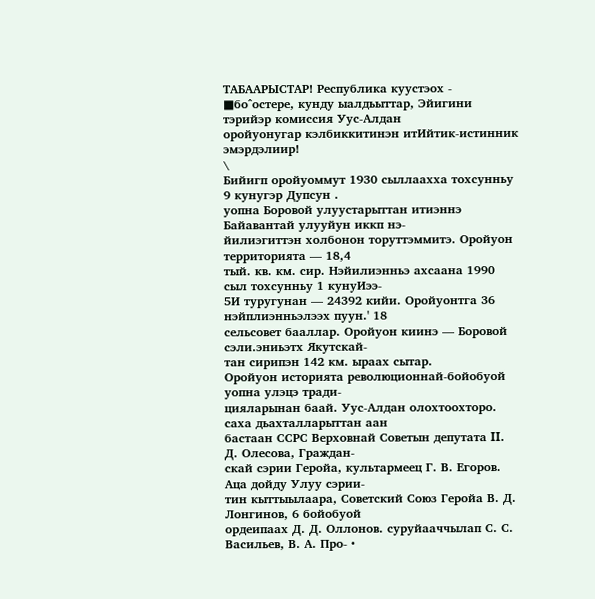ТАБААРЫСТАР! Республика куустэох -
■бо^остере, кунду ыалдьыттар, Эйигини тэрийэр комиссия Уус-Алдан
оройуонугар кэлбиккитинэн итИйтик-истинник эмэрдэлиир!
\
Бийигп оройуоммут 1930 сыллаахха тохсунньу 9 кунугэр Дупсун .
уопна Боровой улуустарыттан итиэннэ Байавантай улууйун иккп нэ-
йилиэгиттэн холбонон торуттэммитэ. Оройуон территорията — 18,4
тый. кв. км. сир. Нэйилиэнньэ ахсаана 1990 сыл тохсунньу 1 кунуИээ-
5И туругунан — 24392 кийи. Оройуонтга 36 нэйплиэнньэлээх пуун.' 18
сельсовет бааллар. Оройуон киинэ — Боровой сэли.эниьэтх Якутскай-
тан сирипэн 142 км. ыраах сытар.
Оройуон историята революционнай-бойобуой уопна улэцэ тради-
цияларынан баай. Уус-Алдан олохтоохторо. саха дьахталларыттан аан
бастаан ССРС Верховнай Советын депутата II. Д. Олесова, Граждан-
скай сэрии Геройа, культармеец Г. В. Егоров. Аца дойду Улуу сэрии-
тин кыттыылаара, Советский Союз Геройа В. Д. Лонгинов, 6 бойобуой
ордеипаах Д. Д. Оллонов. суруйааччылап С. С. Васильев, В. А. Про- •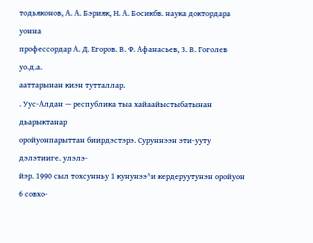тодьяконов, А. А. Бэрияк, Н. А. Босикбв. наука доктордара уонна
профессордар А. Д. Егоров. В. Ф. Афанасьев, 3. В. Гоголев уо.д.а.
ааттарынан киэн тутталлар.
. Уус-Алдан — республика тыа хайаайыстыбатынан дьарыктанар
оройуонпарыттан биирдэстэрэ. Суруннээн эти-ууту дэлэтииге. улэлэ-
йэр. 1990 сыл тохсунньу 1 кунунээ^и кердеруутунэн оройуон 6 совхо-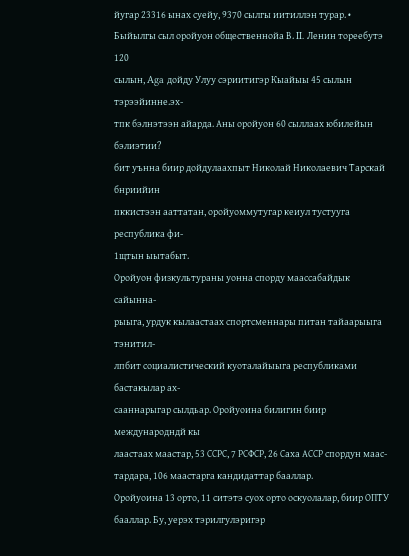йугар 23316 ынах суейу, 9370 сылгы иитиллэн турар. •
Быйылгы сыл оройуон общественнойа В. II. Ленин тореебутэ 120
сылын, Aga дойду Улуу сэриитигэр Кыайыы 45 сылын тэрээйинне.эх-
тпк бэлнэтээн айарда. Аны оройуон 60 сыллаах юбилейын бэлиэтии?
бит уънна биир дойдулаахпыт Николай Николаевич Тарскай бнриийин
пккистээн ааттатан, оройуоммутугар кеиул тустууга республика фи-
1щтын ыытабыт.
Оройуон физкультураны уонна спорду маассабайдык сайынна-
рыыга, урдук кылаастаах спортсменнары питан тайаарыыга тэнитил-
лпбит социалистический куоталайыыга республиками бастакылар ах-
сааннарыгар сылдьар. Оройуоина билигин биир международндй кы
лаастаах маастар, 53 ССРС, 7 РСФСР, 26 Саха АССР спордун маас-
тардара, 106 маастарга кандидаттар бааллар.
Оройуоина 13 орто, 11 ситэтэ суох орто оскуолалар, биир ОПТУ
бааллар. Бу, уерэх тэрилгулэригэр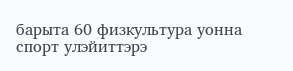барыта 60 физкультура уонна
спорт улэйиттэрэ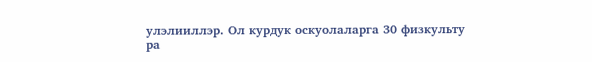улэлииллэр. Ол курдук оскуолаларга 30 физкульту
ра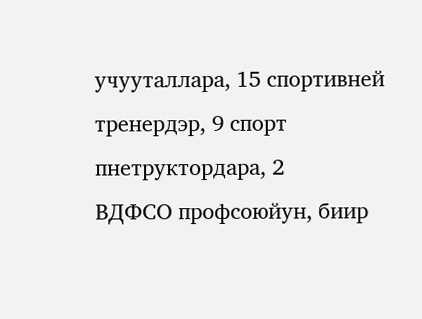учууталлара, 15 спортивней тренердэр, 9 спорт пнетруктордара, 2
ВДФСО профсоюйун, биир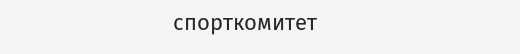спорткомитет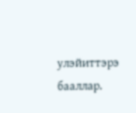улэйиттэрэ бааллар.